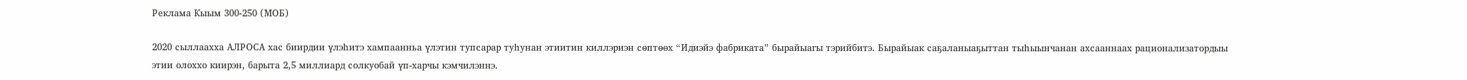Реклама Кыым 300-250 (МОБ)

2020 сыллаахха АЛРОСА хас биирдии үлэһитэ хампаанньа үлэтин тупсарар туһунан этиитин киллэриэн сөптөөх “Идиэйэ фабриката” бырайыагы тэрийбитэ. Бырайыак саҕаланыаҕыттан тыһыынчанан ахсааннаах рационализатордыы этии олоххо киирэн, барыта 2,5 миллиард солкуобай үп-харчы кэмчилэннэ.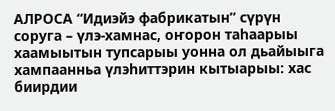АЛРОСА “Идиэйэ фабрикатын” сүрүн соруга – үлэ-хамнас, оҥорон таһаарыы хаамыытын тупсарыы уонна ол дьайыыга хампаанньа үлэһиттэрин кытыарыы: хас биирдии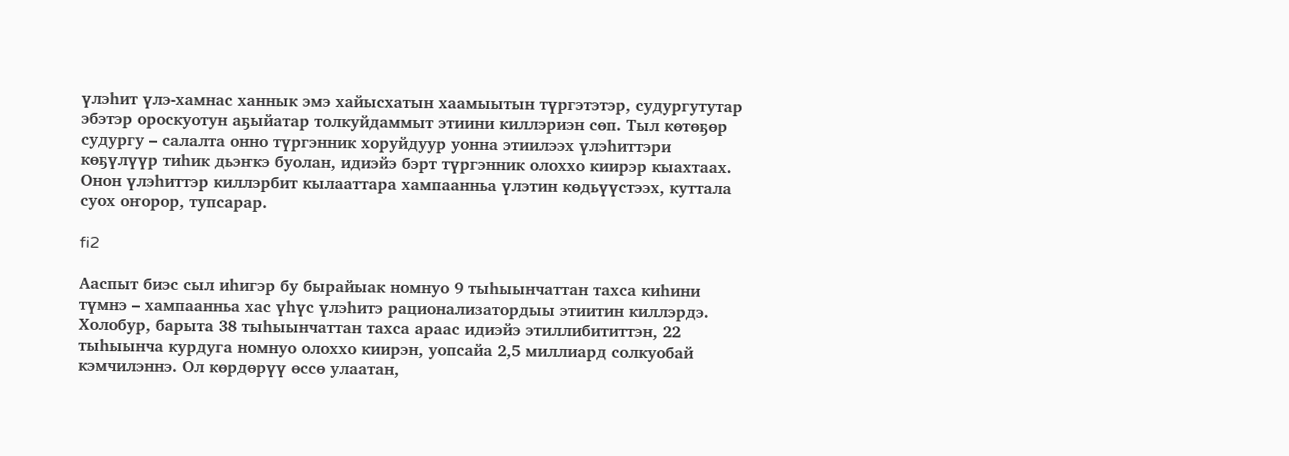үлэһит үлэ-хамнас ханнык эмэ хайысхатын хаамыытын түргэтэтэр, судургутутар эбэтэр ороскуотун аҕыйатар толкуйдаммыт этиини киллэриэн сөп. Тыл көтөҕөр судургу – салалта онно түргэнник хоруйдуур уонна этиилээх үлэһиттэри көҕүлүүр тиһик дьэҥкэ буолан, идиэйэ бэрт түргэнник олоххо киирэр кыахтаах. Онон үлэһиттэр киллэрбит кылааттара хампаанньа үлэтин көдьүүстээх, куттала суох оҥорор, тупсарар.

fi2

Ааспыт биэс сыл иһигэр бу бырайыак номнуо 9 тыһыынчаттан тахса киһини түмнэ – хампаанньа хас үһүс үлэһитэ рационализатордыы этиитин киллэрдэ. Холобур, барыта 38 тыһыынчаттан тахса араас идиэйэ этиллибититтэн, 22 тыһыынча курдуга номнуо олоххо киирэн, уопсайа 2,5 миллиард солкуобай кэмчилэннэ. Ол көрдөрүү өссө улаатан,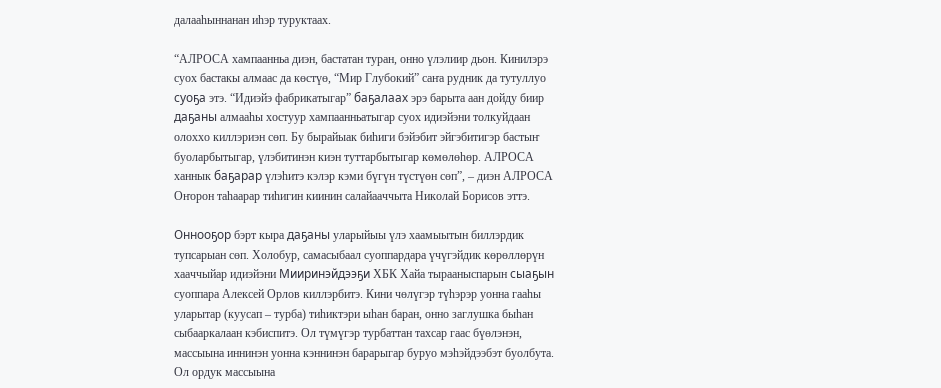далааһыннанан иһэр туруктаах.

“АЛРОСА хампаанньа диэн, бастатан туран, онно үлэлиир дьон. Кинилэрэ суох бастакы алмаас да көстүө, “Мир Глубокий” саҥа рудник да тутуллуо суоҕа этэ. “Идиэйэ фабрикатыгар” баҕалаах эрэ барыта аан дойду биир даҕаны алмааһы хостуур хампаанньатыгар суох идиэйэни толкуйдаан олоххо киллэриэн сөп. Бу бырайыак биһиги бэйэбит эйгэбитигэр бастыҥ буоларбытыгар, үлэбитинэн киэн туттарбытыгар көмөлөһөр. АЛРОСА ханнык баҕарар үлэһитэ кэлэр кэми бүгүн түстүөн сөп”, – диэн АЛРОСА Оҥорон таһаарар тиһигин киинин салайааччыта Николай Борисов эттэ.

Оннооҕор бэрт кыра даҕаны уларыйыы үлэ хаамыытын биллэрдик тупсарыан сөп. Холобур, самасыбаал суоппардара үчүгэйдик көрөллөрүн хааччыйар идиэйэни Мииринэйдээҕи ХБК Хайа тырааныспарын сыаҕын суоппара Алексей Орлов киллэрбитэ. Кини чөлүгэр түһэрэр уонна гааһы уларытар (куусап – турба) тиһиктэри ыһан баран, онно заглушка быһан сыбааркалаан кэбиспитэ. Ол түмүгэр турбаттан тахсар гаас бүөлэнэн, массыына иннинэн уонна кэннинэн барарыгар буруо мэһэйдээбэт буолбута. Ол ордук массыына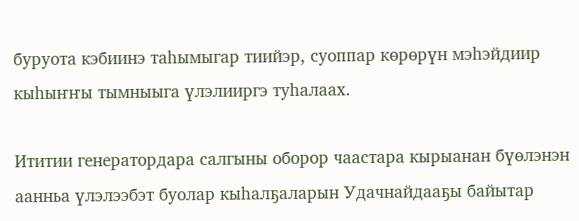буруота кэбиинэ таһымыгар тиийэр, суоппар көрөрүн мэһэйдиир кыһыҥҥы тымныыга үлэлииргэ туһалаах.

Ититии генератордара салгыны оборор чаастара кырыанан бүөлэнэн аанньа үлэлээбэт буолар кыһалҕаларын Удачнайдааҕы байытар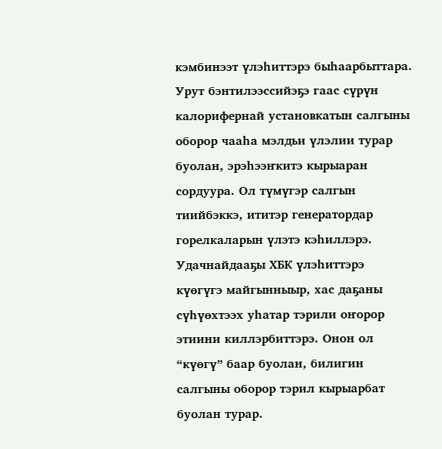кэмбинээт үлэһиттэрэ быһаарбыттара. Урут бэнтилээссийэҕэ гаас сүрүн калорифернай установкатын салгыны оборор чааһа мэлдьи үлэлии турар буолан, эрэһээҥкитэ кырыаран сордуура. Ол түмүгэр салгын тиийбэккэ, ититэр генератордар горелкаларын үлэтэ кэһиллэрэ. Удачнайдааҕы ХБК үлэһиттэрэ күөгүгэ майгынныыр, хас даҕаны сүһүөхтээх уһатар тэрили оҥорор этиини киллэрбиттэрэ. Онон ол “күөгү” баар буолан, билигин салгыны оборор тэрил кырыарбат буолан турар.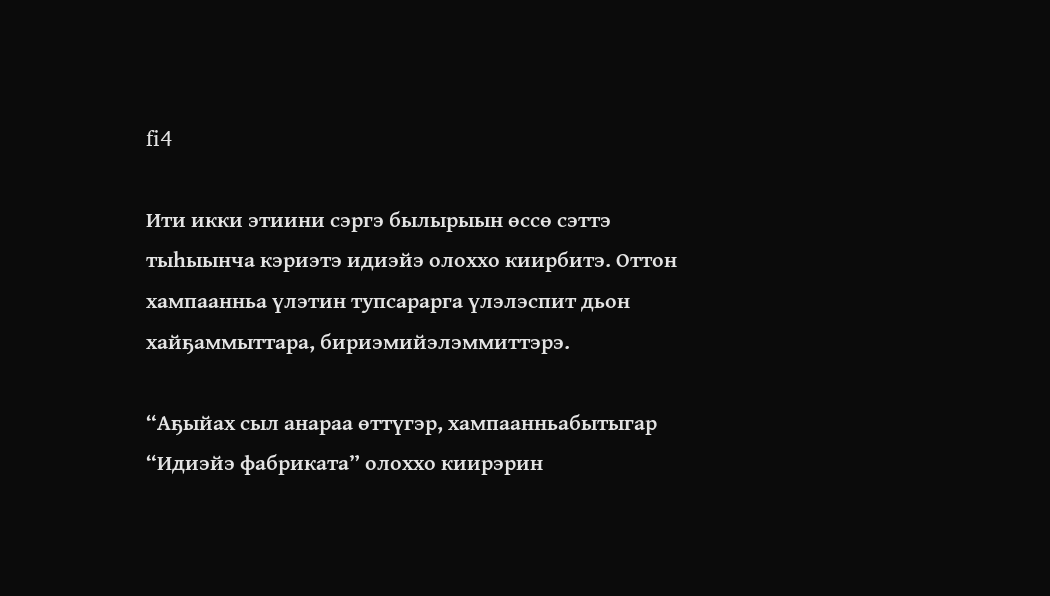fi4

Ити икки этиини сэргэ былырыын өссө сэттэ тыһыынча кэриэтэ идиэйэ олоххо киирбитэ. Оттон хампаанньа үлэтин тупсарарга үлэлэспит дьон хайҕаммыттара, бириэмийэлэммиттэрэ.

“Аҕыйах сыл анараа өттүгэр, хампаанньабытыгар “Идиэйэ фабриката” олоххо киирэрин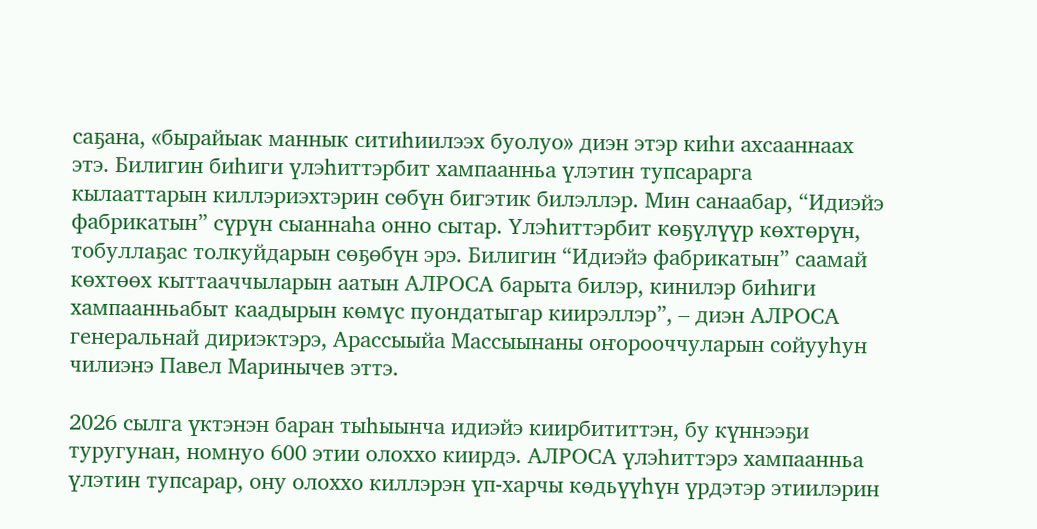саҕана, «бырайыак маннык ситиһиилээх буолуо» диэн этэр киһи ахсааннаах этэ. Билигин биһиги үлэһиттэрбит хампаанньа үлэтин тупсарарга кылааттарын киллэриэхтэрин сөбүн бигэтик билэллэр. Мин санаабар, “Идиэйэ фабрикатын” сүрүн сыаннаһа онно сытар. Үлэһиттэрбит көҕүлүүр көхтөрүн, тобуллаҕас толкуйдарын сөҕөбүн эрэ. Билигин “Идиэйэ фабрикатын” саамай көхтөөх кыттааччыларын аатын АЛРОСА барыта билэр, кинилэр биһиги хампаанньабыт каадырын көмүс пуондатыгар киирэллэр”, – диэн АЛРОСА генеральнай дириэктэрэ, Арассыыйа Массыынаны оҥорооччуларын сойууһун чилиэнэ Павел Маринычев эттэ.

2026 сылга үктэнэн баран тыһыынча идиэйэ киирбититтэн, бу күннээҕи туругунан, номнуо 600 этии олоххо киирдэ. АЛРОСА үлэһиттэрэ хампаанньа үлэтин тупсарар, ону олоххо киллэрэн үп-харчы көдьүүһүн үрдэтэр этиилэрин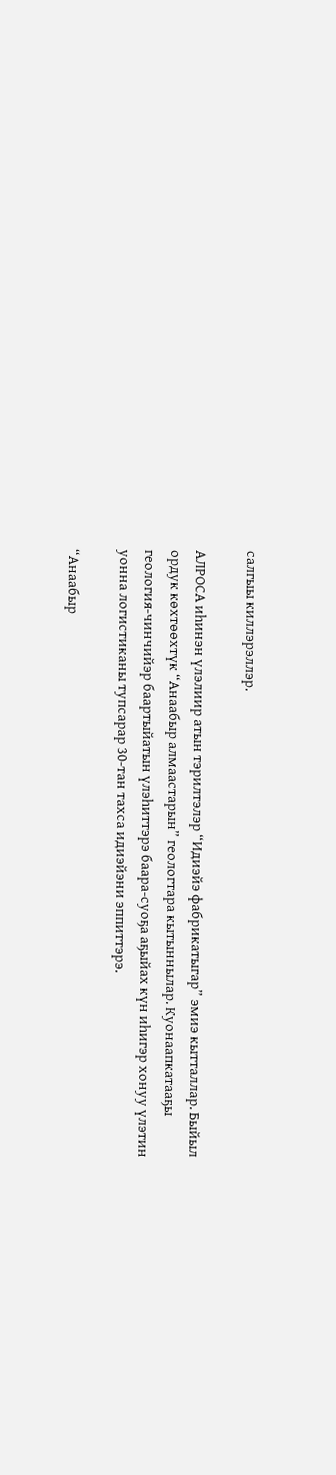салгыы киллэрэллэр.

АЛРОСА иһинэн үлэлиир атын тэрилтэлэр “Идиэйэ фабрикатыгар” эмиэ кытталлар. Быйыл ордук көхтөөхтүк “Анаабыр алмаастарын” геологтара кытыннылар. Куонаапкатааҕы геология-чинчийэр баартыйатын үлэһиттэрэ баара-суоҕа аҕыйах күн иһигэр хонуу үлэтин уонна логистиканы тупсарар 30-тан тахса идиэйэни эппиттэрэ.

“Анаабыр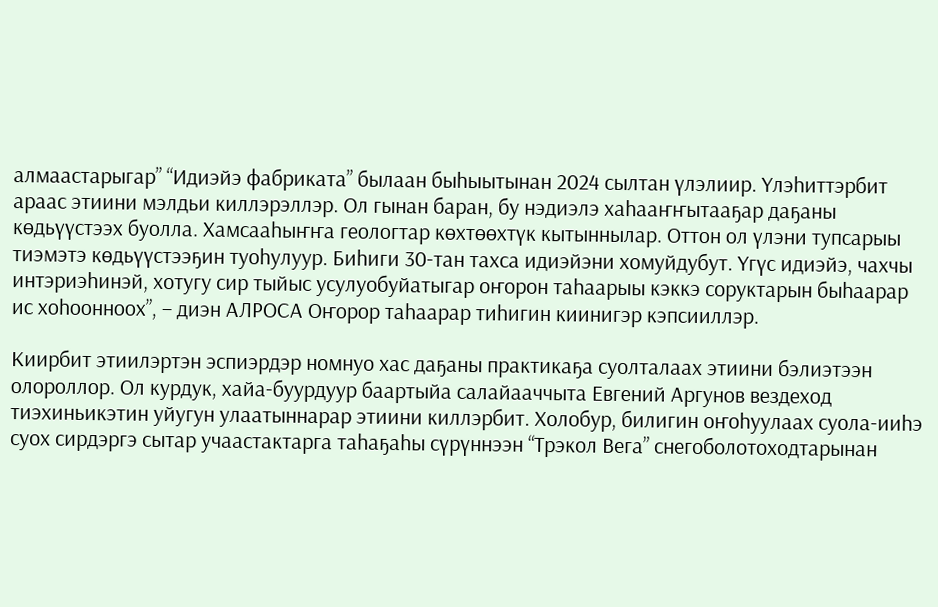алмаастарыгар” “Идиэйэ фабриката” былаан быһыытынан 2024 сылтан үлэлиир. Үлэһиттэрбит араас этиини мэлдьи киллэрэллэр. Ол гынан баран, бу нэдиэлэ хаһааҥҥытааҕар даҕаны көдьүүстээх буолла. Хамсааһыҥҥа геологтар көхтөөхтүк кытыннылар. Оттон ол үлэни тупсарыы тиэмэтэ көдьүүстээҕин туоһулуур. Биһиги 30-тан тахса идиэйэни хомуйдубут. Үгүс идиэйэ, чахчы интэриэһинэй, хотугу сир тыйыс усулуобуйатыгар оҥорон таһаарыы кэккэ соруктарын быһаарар ис хоһоонноох”, – диэн АЛРОСА Оҥорор таһаарар тиһигин киинигэр кэпсииллэр.

Киирбит этиилэртэн эспиэрдэр номнуо хас даҕаны практикаҕа суолталаах этиини бэлиэтээн олороллор. Ол курдук, хайа-буурдуур баартыйа салайааччыта Евгений Аргунов вездеход тиэхиньикэтин уйугун улаатыннарар этиини киллэрбит. Холобур, билигин оҥоһуулаах суола-ииһэ суох сирдэргэ сытар учаастактарга таһаҕаһы сүрүннээн “Трэкол Вега” снегоболотоходтарынан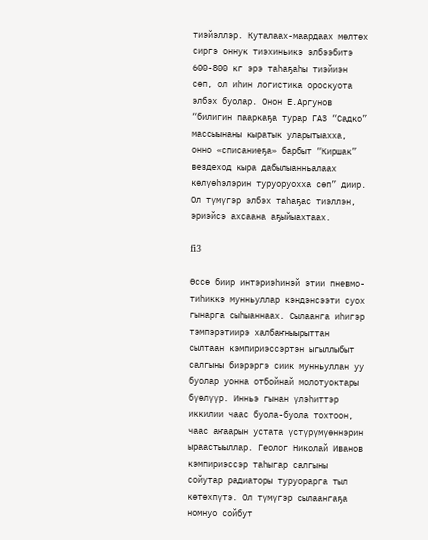тиэйэллэр. Куталаах-маардаах мөлтөх сиргэ оннук тиэхиньикэ элбээбитэ 600-800 кг эрэ таһаҕаһы тиэйиэн сөп, ол иһин логистика ороскуота элбэх буолар. Онон Е.Аргунов “билигин пааркаҕа турар ГАЗ “Садко” массыынаны кыратык уларытыахха, онно «списаниеҕа» барбыт “Киршак” вездеход кыра дабылыанньалаах көлүөһэлэрин туруоруохха сөп” диир. Ол түмүгэр элбэх таһаҕас тиэллэн, эриэйсэ ахсаана аҕыйыахтаах.

fi3

Өссө биир интэриэһинэй этии пневмо-тиһиккэ мунньуллар кэндэнсээти суох гынарга сыһыаннаах. Сылаанга иһигэр тэмпэрэтиирэ халбаҥныырыттан сылтаан кэмпириэссэртэн ыгыллыбыт салгыны биэрэргэ сиик мунньуллан уу буолар уонна отбойнай молотуоктары бүөлүүр. Инньэ гынан үлэһиттэр иккилии чаас буола-буола тохтоон, чаас аҥаарын устата үстүрүмүөннэрин ыраастыыллар. Геолог Николай Иванов кэмпириэссэр таһыгар салгыны сойутар радиаторы туруорарга тыл көтөхпүтэ. Ол түмүгэр сылаангаҕа номнуо сойбут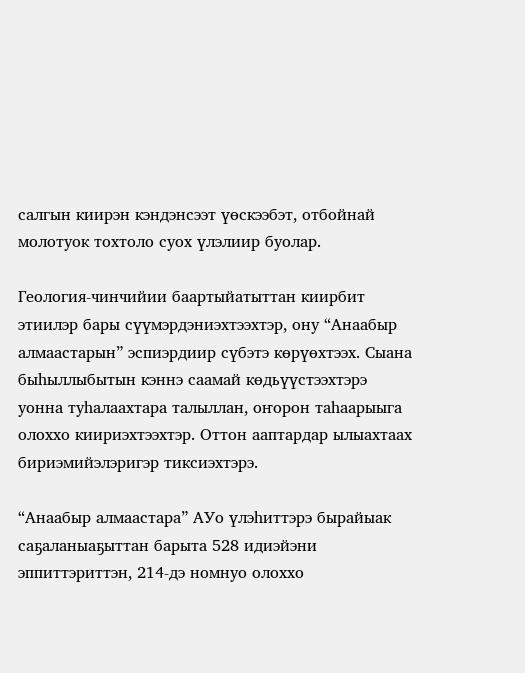салгын киирэн кэндэнсээт үөскээбэт, отбойнай молотуок тохтоло суох үлэлиир буолар.

Геология-чинчийии баартыйатыттан киирбит этиилэр бары сүүмэрдэниэхтээхтэр, ону “Анаабыр алмаастарын” эспиэрдиир сүбэтэ көрүөхтээх. Сыана быһыллыбытын кэннэ саамай көдьүүстээхтэрэ уонна туһалаахтара талыллан, оҥорон таһаарыыга олоххо киириэхтээхтэр. Оттон ааптардар ылыахтаах бириэмийэлэригэр тиксиэхтэрэ.

“Анаабыр алмаастара” АУо үлэһиттэрэ бырайыак саҕаланыаҕыттан барыта 528 идиэйэни эппиттэриттэн, 214-дэ номнуо олоххо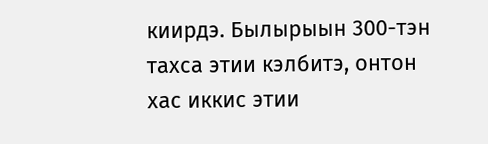киирдэ. Былырыын 300-тэн тахса этии кэлбитэ, онтон хас иккис этии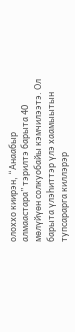олоххо киирэн, “Анаабыр алмаастара” тэрилтэ барыта 40 мөлүйүөн солкуобайы кэмчилээтэ. Ол барыта үлэһиттэр үлэ хаамыытын тупсарарга киллэрэр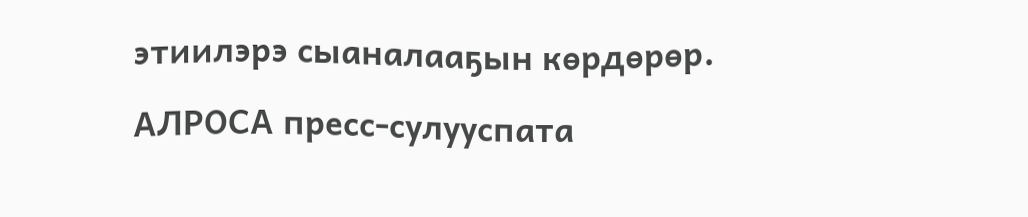этиилэрэ сыаналааҕын көрдөрөр.

АЛРОСА пресс-сулууспата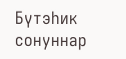Бүтэһик сонуннар